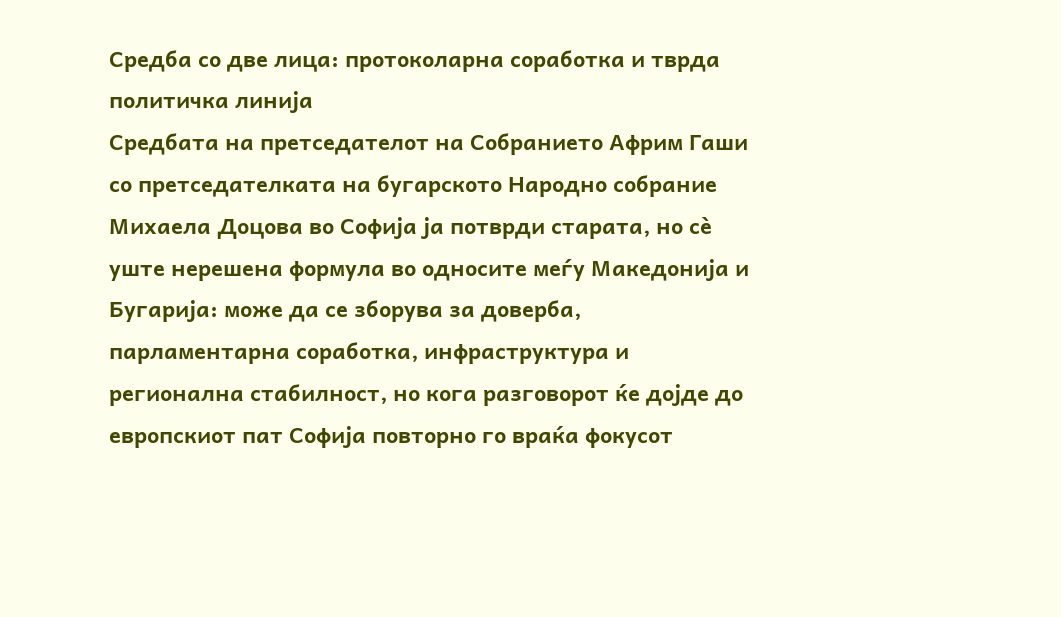Средба со две лица: протоколарна соработка и тврда политичка линија
Средбата на претседателот на Собранието Африм Гаши со претседателката на бугарското Народно собрание Михаела Доцова во Софија ја потврди старата, но сè уште нерешена формула во односите меѓу Македонија и Бугарија: може да се зборува за доверба, парламентарна соработка, инфраструктура и регионална стабилност, но кога разговорот ќе дојде до европскиот пат Софија повторно го враќа фокусот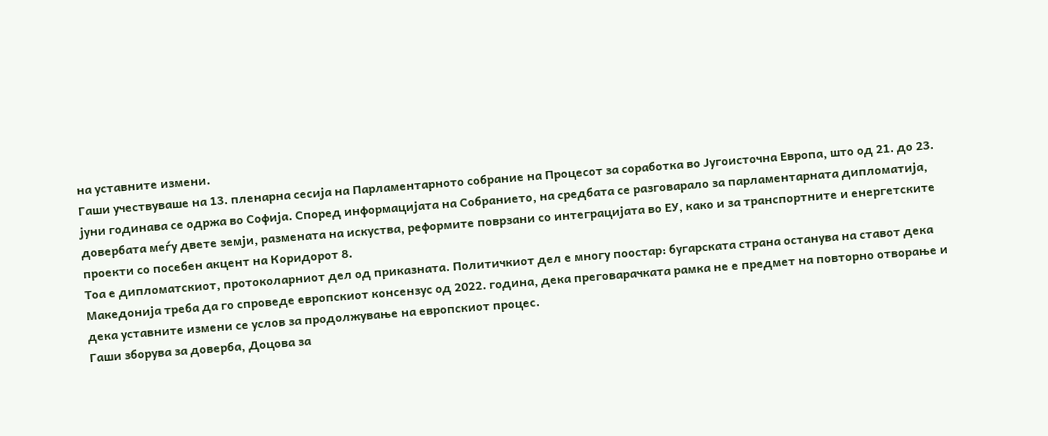на уставните измени.
Гаши учествуваше на 13. пленарна сесија на Парламентарното собрание на Процесот за соработка во Југоисточна Европа, што од 21. до 23. јуни годинава се одржа во Софија. Според информацијата на Собранието, на средбата се разговарало за парламентарната дипломатија, довербата меѓу двете земји, размената на искуства, реформите поврзани со интеграцијата во ЕУ, како и за транспортните и енергетските проекти со посебен акцент на Коридорот 8.
Тоа е дипломатскиот, протоколарниот дел од приказната. Политичкиот дел е многу поостар: бугарската страна останува на ставот дека Македонија треба да го спроведе европскиот консензус од 2022. година, дека преговарачката рамка не е предмет на повторно отворање и дека уставните измени се услов за продолжување на европскиот процес.
Гаши зборува за доверба, Доцова за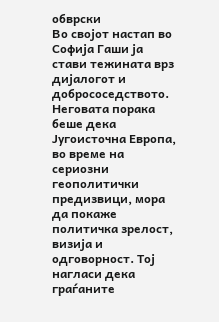обврски
Во својот настап во Софија Гаши ја стави тежината врз дијалогот и добрососедството. Неговата порака беше дека Југоисточна Европа, во време на сериозни геополитички предизвици, мора да покаже политичка зрелост, визија и одговорност. Тој нагласи дека граѓаните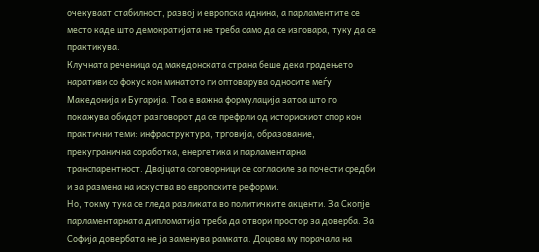очекуваат стабилност, развој и европска иднина, а парламентите се место каде што демократијата не треба само да се изговара, туку да се практикува.
Клучната реченица од македонската страна беше дека градењето наративи со фокус кон минатото ги оптоварува односите меѓу Македонија и Бугарија. Тоа е важна формулација затоа што го покажува обидот разговорот да се префрли од историскиот спор кон практични теми: инфраструктура, трговија, образование, прекугранична соработка, енергетика и парламентарна транспарентност. Двајцата соговорници се согласиле за почести средби и за размена на искуства во европските реформи.
Но, токму тука се гледа разликата во политичките акценти. За Скопје парламентарната дипломатија треба да отвори простор за доверба. За Софија довербата не ја заменува рамката. Доцова му порачала на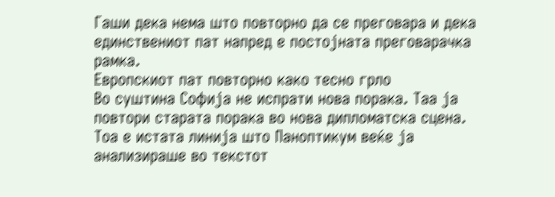Гаши дека нема што повторно да се преговара и дека единствениот пат напред е постојната преговарачка рамка.
Европскиот пат повторно како тесно грло
Во суштина Софија не испрати нова порака. Таа ја повтори старата порака во нова дипломатска сцена. Тоа е истата линија што Паноптикум веќе ја анализираше во текстот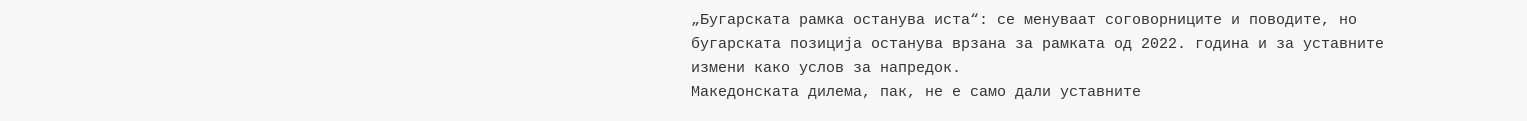„Бугарската рамка останува иста“: се менуваат соговорниците и поводите, но бугарската позиција останува врзана за рамката од 2022. година и за уставните измени како услов за напредок.
Македонската дилема, пак, не е само дали уставните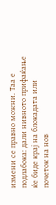измени се правно можни. Таа е подлабока: дали нивното прифаќање ќе биде крај на блокадата или почеток на нов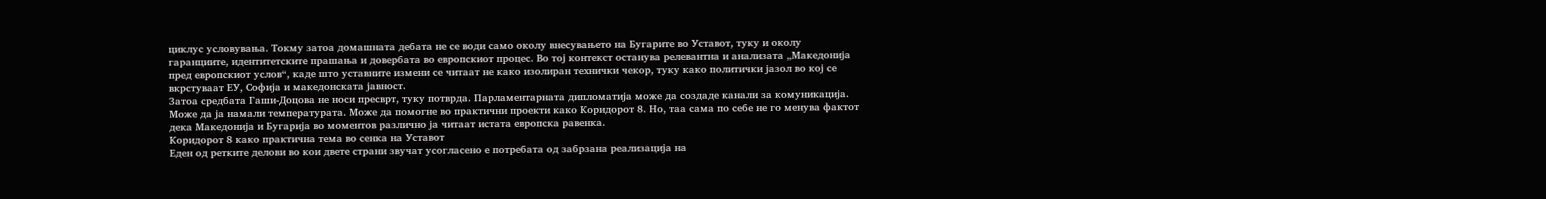циклус условувања. Токму затоа домашната дебата не се води само околу внесувањето на Бугарите во Уставот, туку и околу гаранциите, идентитетските прашања и довербата во европскиот процес. Во тој контекст останува релевантна и анализата „Македонија пред европскиот услов“, каде што уставните измени се читаат не како изолиран технички чекор, туку како политички јазол во кој се вкрстуваат ЕУ, Софија и македонската јавност.
Затоа средбата Гаши-Доцова не носи пресврт, туку потврда. Парламентарната дипломатија може да создаде канали за комуникација. Може да ја намали температурата. Може да помогне во практични проекти како Коридорот 8. Но, таа сама по себе не го менува фактот дека Македонија и Бугарија во моментов различно ја читаат истата европска равенка.
Коридорот 8 како практична тема во сенка на Уставот
Еден од ретките делови во кои двете страни звучат усогласено е потребата од забрзана реализација на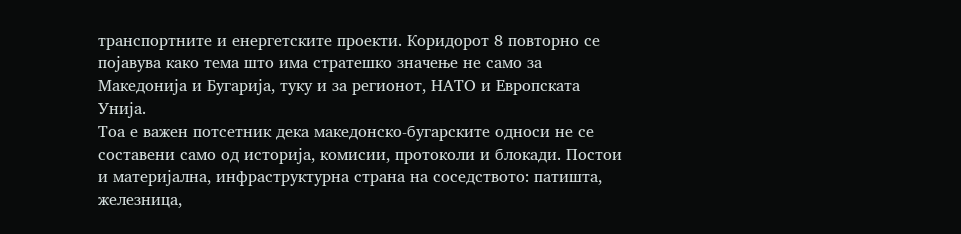транспортните и енергетските проекти. Коридорот 8 повторно се појавува како тема што има стратешко значење не само за Македонија и Бугарија, туку и за регионот, НАТО и Европската Унија.
Тоа е важен потсетник дека македонско-бугарските односи не се составени само од историја, комисии, протоколи и блокади. Постои и материјална, инфраструктурна страна на соседството: патишта, железница,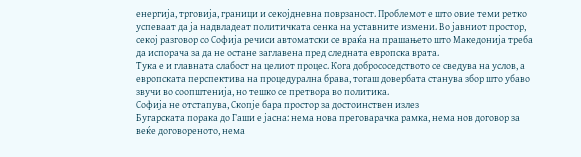енергија, трговија, граници и секојдневна поврзаност. Проблемот е што овие теми ретко успеваат да ја надвладеат политичката сенка на уставните измени. Во јавниот простор, секој разговор со Софија речиси автоматски се враќа на прашањето што Македонија треба да испорача за да не остане заглавена пред следната европска врата.
Тука е и главната слабост на целиот процес. Кога добрососедството се сведува на услов, а европската перспектива на процедурална брава, тогаш довербата станува збор што убаво звучи во соопштенија, но тешко се претвора во политика.
Софија не отстапува, Скопје бара простор за достоинствен излез
Бугарската порака до Гаши е јасна: нема нова преговарачка рамка, нема нов договор за веќе договореното, нема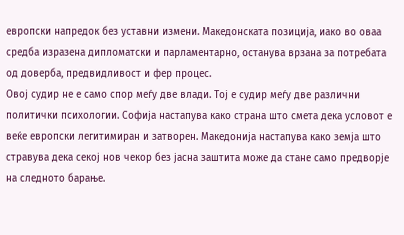европски напредок без уставни измени. Македонската позиција, иако во оваа средба изразена дипломатски и парламентарно, останува врзана за потребата од доверба, предвидливост и фер процес.
Овој судир не е само спор меѓу две влади. Тој е судир меѓу две различни политички психологии. Софија настапува како страна што смета дека условот е веќе европски легитимиран и затворен. Македонија настапува како земја што стравува дека секој нов чекор без јасна заштита може да стане само предворје на следното барање.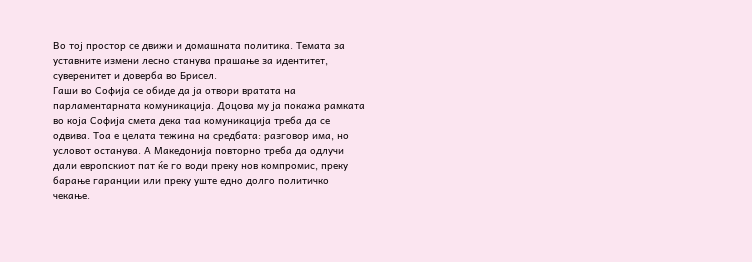Во тој простор се движи и домашната политика. Темата за уставните измени лесно станува прашање за идентитет, суверенитет и доверба во Брисел.
Гаши во Софија се обиде да ја отвори вратата на парламентарната комуникација. Доцова му ја покажа рамката во која Софија смета дека таа комуникација треба да се одвива. Тоа е целата тежина на средбата: разговор има, но условот останува. А Македонија повторно треба да одлучи дали европскиот пат ќе го води преку нов компромис, преку барање гаранции или преку уште едно долго политичко чекање.